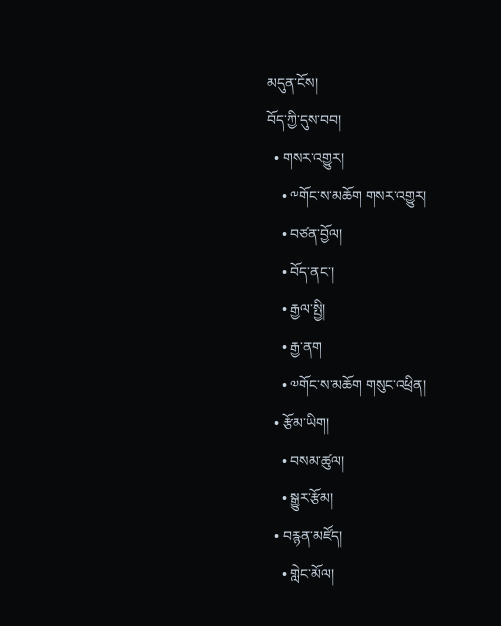མདུན་ངོས།
བོད་ཀྱི་དུས་བབ།
  • གསར་འགྱུར།
    • ༸གོང་ས་མཆོག གསར་འགྱུར།
    • བཙན་བྱོལ།
    • བོད་ནང་།
    • རྒྱལ་སྤྱི།
    • རྒྱ་ནག
    • ༧གོང་ས་མཆོག གསུང་འཕྲིན།
  • རྩོམ་ཡིག།
    • བསམ་ཚུལ།
    • སྒྱུར་རྩོམ།
  • བརྙན་མཛོད།
    • གླེང་མོལ།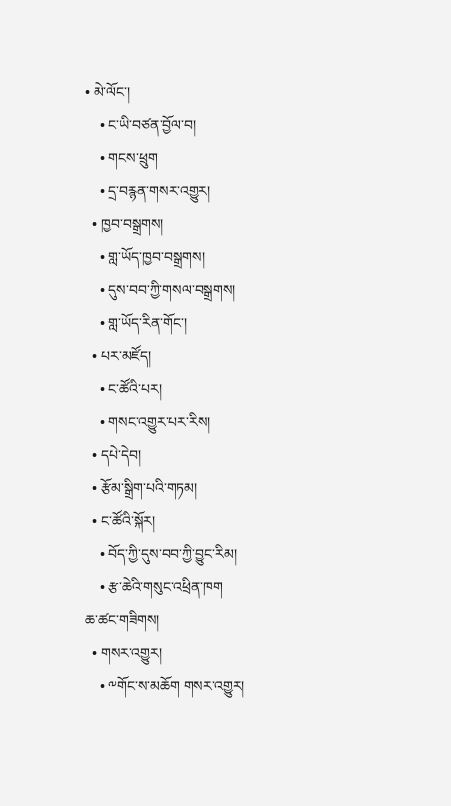• མེ་ལོང་།
    • ང་ཡི་བཙན་བྱོལ་བ།
    • གངས་ཕྲུག
    • དྲ་བརྙན་གསར་འགྱུར།
  • ཁྱབ་བསྒྲགས།
    • གླ་ཡོད་ཁྱབ་བསྒྲགས།
    • དུས་བབ་ཀྱི་གསལ་བསྒྲགས།
    • གླ་ཡོད་རིན་གོང་།
  • པར་མཛོད།
    • ང་ཚོའི་པར།
    • གསང་འགྱུར་པར་རིས།
  • དཔེ་དེབ།
  • རྩོམ་སྒྲིག་པའི་གཏམ།
  • ང་ཚོའི་སྐོར།
    • བོད་ཀྱི་དུས་བབ་ཀྱི་བྱུང་རིམ།
    • རྩ་ཆེའི་གསུང་འཕྲིན་ཁག
ཆ་ཚང་གཟིགས།
  • གསར་འགྱུར།
    • ༸གོང་ས་མཆོག གསར་འགྱུར།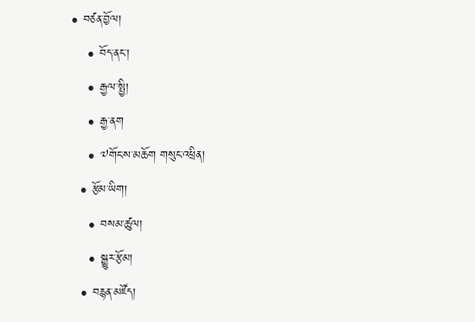• བཙན་བྱོལ།
    • བོད་ནང་།
    • རྒྱལ་སྤྱི།
    • རྒྱ་ནག
    • ༧གོང་ས་མཆོག གསུང་འཕྲིན།
  • རྩོམ་ཡིག།
    • བསམ་ཚུལ།
    • སྒྱུར་རྩོམ།
  • བརྙན་མཛོད།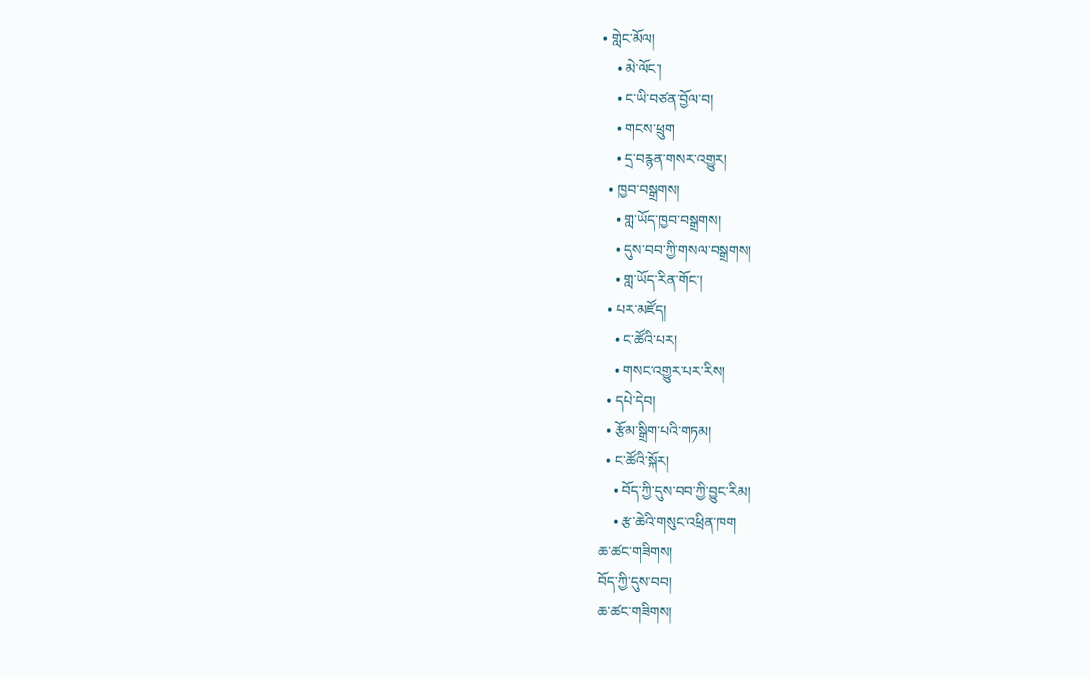• གླེང་མོལ།
    • མེ་ལོང་།
    • ང་ཡི་བཙན་བྱོལ་བ།
    • གངས་ཕྲུག
    • དྲ་བརྙན་གསར་འགྱུར།
  • ཁྱབ་བསྒྲགས།
    • གླ་ཡོད་ཁྱབ་བསྒྲགས།
    • དུས་བབ་ཀྱི་གསལ་བསྒྲགས།
    • གླ་ཡོད་རིན་གོང་།
  • པར་མཛོད།
    • ང་ཚོའི་པར།
    • གསང་འགྱུར་པར་རིས།
  • དཔེ་དེབ།
  • རྩོམ་སྒྲིག་པའི་གཏམ།
  • ང་ཚོའི་སྐོར།
    • བོད་ཀྱི་དུས་བབ་ཀྱི་བྱུང་རིམ།
    • རྩ་ཆེའི་གསུང་འཕྲིན་ཁག
ཆ་ཚང་གཟིགས།
བོད་ཀྱི་དུས་བབ།
ཆ་ཚང་གཟིགས།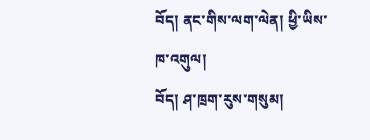བོད། ནང་གིས་ལག་ལེན། ཕྱི་ཡིས་ཁ་འགུལ།
བོད། ཤ་ཁྲག་རུས་གསུམ།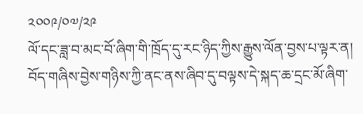༢༠༠༩/༠༧/༢༩
ལོ་དང་ཟླ་བ་མང་བོ་ཞིག་གི་ཁྲོད་དུ་རང་ཉིད་ཀྱིས་རྒྱུས་ལོན་བྱས་པ་ལྟར་ན། བོད་གཞིས་བྱེས་གཉིས་ཀྱི་ནང་ནས་ཞིབ་དུ་བལྟས་དེ་སྐད་ཆ་དྲང་མོ་ཞིག་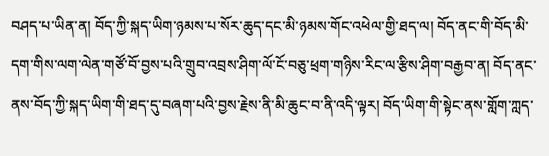བཤད་པ་ཡིན་ན། བོད་ཀྱི་སྐད་ཡིག་ཉམས་པ་སོར་ཆུད་དང་མི་ཉམས་གོང་འཕེལ་གྱི་ཐད་ལ། བོད་ནང་གི་བོད་མི་དག་གིས་ལག་ལེན་གཙོ་བོ་བྱས་པའི་གྲུབ་འབྲས་ཤིག་ལོ་ངོ་བཅུ་ཕྲག་གཉིས་རིང་ལ་རྩིས་ཤིག་བརྒྱབ་ན། བོད་ནང་ནས་བོད་ཀྱི་སྐད་ཡིག་གི་ཐད་དུ་བཞག་པའི་བྱས་རྗེས་ནི་མི་ཆུང་བ་ནི་འདི་ལྟར། བོད་ཡིག་གི་སྟེང་ནས་གློག་ཀླད་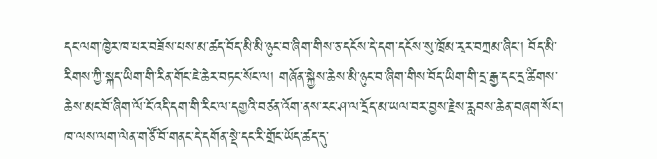དང་ལག་ཁྱེར་ཁ་པར་བཟོས་པས་མ་ཚད་བོད་མི་མི་ཉུང་བ་ཞིག་གིས་ཅ་དངོས་དེ་དག་དངོས་སུ་ཁྲོམ་རྭར་བཀྲམ་ཞིང་། བོད་མི་རིགས་ཀྱི་སྐད་ཡིག་གི་རིན་གོང་ཇེ་ཆེར་བཏང་སོང་ལ། གཞོན་སྐྱེས་ཆེས་མི་ཉུང་བ་ཞིག་གིས་བོད་ཡིག་གི་དྲ་རྒྱ་དང་དྲ་ཚིགས་ཆེས་མང་བོ་ཞིག་ལོ་ངོ་འདི་དག་གི་རིང་ལ་དགྱའི་བཙན་འོག་ནས་རང་ཤ་ལ་དྲོད་མ་ཡལ་བར་བྱས་རྗེས་རླབས་ཆེན་བཞག་སོང་། ཁ་ལས་ལག་ལེན་གཙོ་བོ་གནང་དེ་དགོན་སྡེ་དང་རི་གྲོང་ཡོད་ཚད་དུ་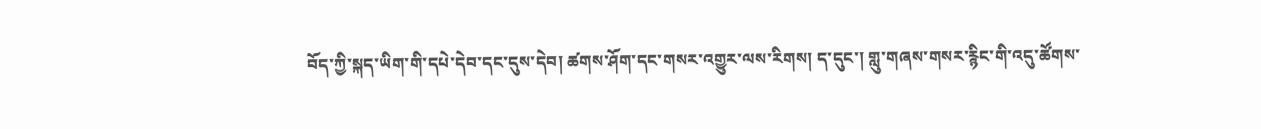བོད་ཀྱི་སྐད་ཡིག་གི་དཔེ་དེབ་དང་དུས་དེབ། ཚགས་ཤོག་དང་གསར་འགྱུར་ལས་རིགས། ད་དུང་། གླུ་གཞས་གསར་རྙིང་གི་འདུ་ཚོགས་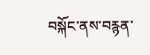བསྐོང་ནས་བརྙན་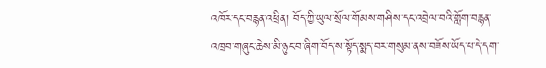འཁོར་དང་བརྙན་འཕྲིན། བོད་ཀྱི་ཡུལ་སྲོལ་གོམས་གཤིས་དང་འབྲེལ་བའི་གློག་བརྙན་འཁྲབ་གཞུང་ཆེས་མི་ཉུང་བ་ཞིག་བོད་ས་སྟོད་སྨད་བར་གསུམ་ནས་བཟོས་ཡོད་པ་དེ་དག་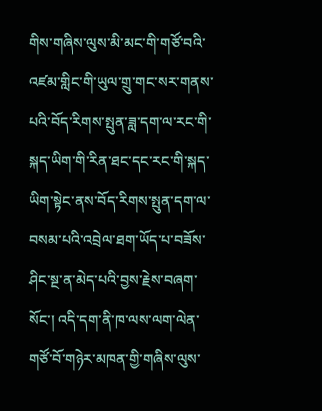གིས་གཞིས་ལུས་མི་མང་གི་གཙོ་བའི་འཛམ་གླིང་གི་ཡུལ་གྲུ་གང་སར་གནས་པའི་བོད་རིགས་སྤུན་ཟླ་དག་ལ་རང་གི་སྐད་ཡིག་གི་རིན་ཐང་དང་རང་གི་སྐད་ཡིག་སྟེང་ནས་བོད་རིགས་སྤུན་དག་ལ་བསམ་པའི་འབྲེལ་ཐག་ཡོད་པ་བཟོས་ཤིང་སྔ་ན་མེད་པའི་བྱས་རྗེས་བཞག་སོང་། འདི་དག་ནི་ཁ་ལས་ལག་ལེན་གཙོ་བོ་གཉེར་མཁན་གྱི་གཞིས་ལུས་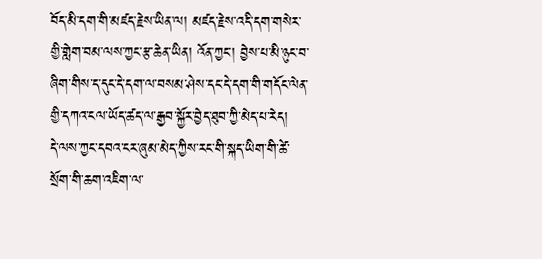བོད་མི་དག་གི་མཛད་རྗེས་ཡིན་ལ། མཛད་རྗེས་འདི་དག་གསེར་གྱི་གླེག་བམ་ལས་ཀྱང་རྩ་ཆེན་ཡིན། འོན་ཀྱང་། བྱེས་པ་མི་ཉུང་བ་ཞིག་གིས་ད་དུང་དེ་དག་ལ་བསམ་ཤེས་དང་དེ་དག་གི་གདོང་ལེན་གྱི་དཀའ་ངལ་ཡོད་ཚད་ལ་རྒྱབ་སྐྱོར་བྱེད་ཐུབ་ཀྱི་མེད་པ་རེད།
དེ་ལས་ཀྱང་དབའ་ངར་ཞུམ་མེད་ཀྱིས་རང་གི་སྐད་ཡིག་གི་ཚེ་སྲོག་གི་ཆག་འཇིག་ལ་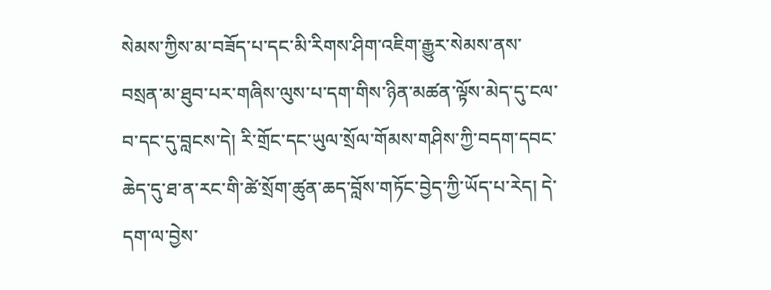སེམས་ཀྱིས་མ་བཟོད་པ་དང་མི་རིགས་ཤིག་འཇིག་རྒྱུར་སེམས་ནས་བསྲན་མ་ཐུབ་པར་གཞིས་ལུས་པ་དག་གིས་ཉིན་མཚན་ལྟོས་མེད་དུ་ངལ་བ་དང་དུ་བླངས་དེ། རི་གྲོང་དང་ཡུལ་སྲོལ་གོམས་གཤིས་ཀྱི་བདག་དབང་ཆེད་དུ་ཐ་ན་རང་གི་ཚེ་སྲོག་ཚུན་ཆད་བློས་གཏོང་བྱེད་ཀྱི་ཡོད་པ་རེད། དེ་དག་ལ་བྱེས་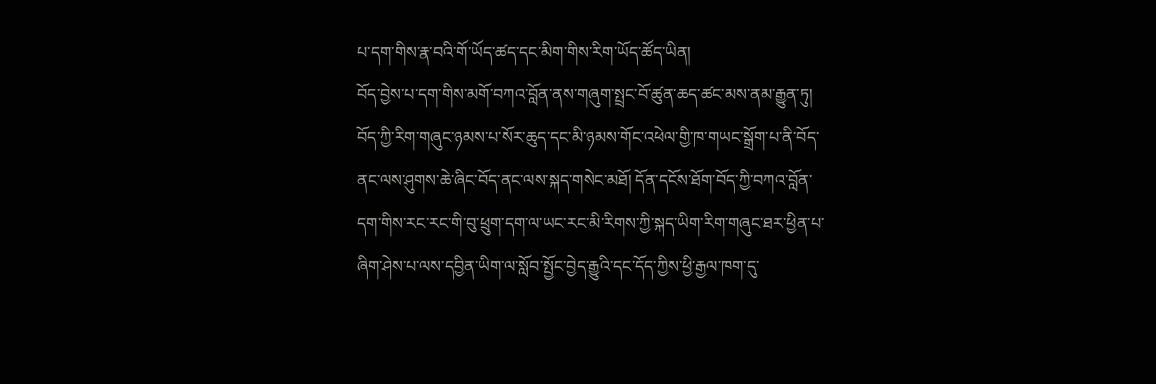པ་དག་གིས་རྣ་བའི་གོ་ཡོད་ཚད་དང་མིག་གིས་རིག་ཡོད་ཚོད་ཡིན།
བོད་བྱེས་པ་དག་གིས་མགོ་བཀའ་བློན་ནས་གཞུག་སྤྲང་བོ་ཚུན་ཆད་ཚང་མས་ནམ་རྒྱུན་ཏུ། བོད་ཀྱི་རིག་གཞུང་ཉམས་པ་སོར་ཆུད་དང་མི་ཉམས་གོང་འཕེལ་གྱི་ཁ་གཡང་སྒྲོག་པ་ནི་བོད་ནང་ལས་ཤུགས་ཆེ་ཞིང་བོད་ནང་ལས་སྐད་གསེང་མཐོ། དོན་དངོས་ཐོག་བོད་ཀྱི་བཀའ་བློན་དག་གིས་རང་རང་གི་བུ་ཕྲུག་དག་ལ་ཡང་རང་མི་རིགས་ཀྱི་སྐད་ཡིག་རིག་གཞུང་ཐར་ཕྱིན་པ་ཞིག་ཤེས་པ་ལས་དབྱིན་ཡིག་ལ་སློབ་སྤྱོང་བྱེད་རྒྱུའི་དང་དོད་ཀྱིས་ཕྱི་རྒྱལ་ཁག་དུ་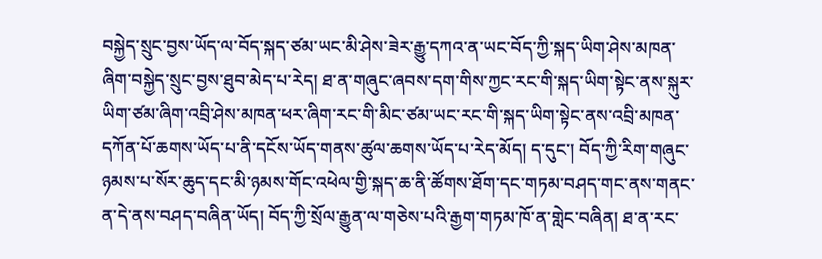བསྐྱེད་སྲུང་བྱས་ཡོད་ལ་བོད་སྐད་ཙམ་ཡང་མི་ཤེས་ཟེར་རྒྱུ་དཀའ་ན་ཡང་བོད་ཀྱི་སྐད་ཡིག་ཤེས་མཁན་ཞིག་བསྐྱེད་སྲུང་བྱས་ཐུབ་མེད་པ་རེད། ཐ་ན་གཞུང་ཞབས་དག་གིས་ཀྱང་རང་གི་སྐད་ཡིག་སྟེང་ནས་སྐུར་ཡིག་ཙམ་ཞིག་འབྲི་ཤེས་མཁན་ཕར་ཞིག་རང་གི་མིང་ཙམ་ཡང་རང་གི་སྐད་ཡིག་སྟེང་ནས་འབྲི་མཁན་དཀོན་པོ་ཆགས་ཡོད་པ་ནི་དངོས་ཡོད་གནས་ཚུལ་ཆགས་ཡོད་པ་རེད་མོད། ད་དུང་། བོད་ཀྱི་རིག་གཞུང་ཉམས་པ་སོར་ཆུད་དང་མི་ཉམས་གོང་འཕེལ་གྱི་སྐད་ཆ་ནི་ཚོགས་ཐོག་དང་གཏམ་བཤད་གང་ནས་གནང་ན་དེ་ནས་བཤད་བཞིན་ཡོད། བོད་ཀྱི་སྲོལ་རྒྱུན་ལ་གཅེས་པའི་རྒྱག་གཏམ་ཁོ་ན་གླེང་བཞིན། ཐ་ན་རང་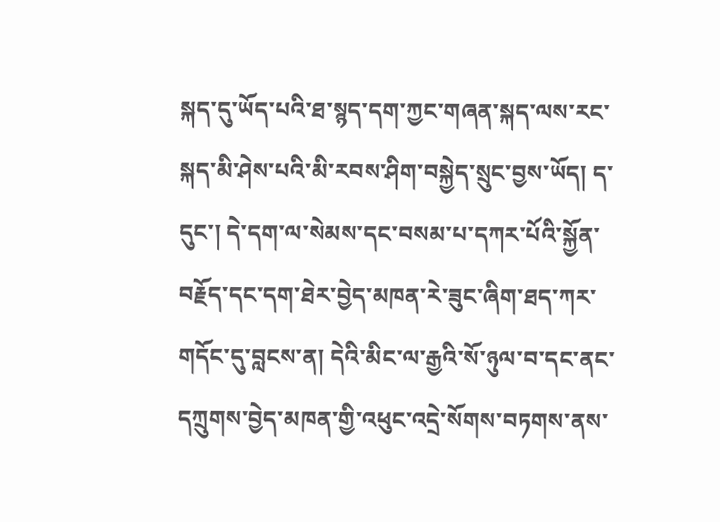སྐད་དུ་ཡོད་པའི་ཐ་སྙད་དག་ཀྱང་གཞན་སྐད་ལས་རང་སྐད་མི་ཤེས་པའི་མི་རབས་ཤིག་བསྐྱེད་སྲུང་བྱས་ཡོད། ད་དུང་། དེ་དག་ལ་སེམས་དང་བསམ་པ་དཀར་པོའི་སྐྱོན་བརྗོད་དང་དག་ཐེར་བྱེད་མཁན་རེ་ཟུང་ཞིག་ཐད་ཀར་གདོང་དུ་བླངས་ན། དེའི་མིང་ལ་རྒྱའི་སོ་ཉུལ་བ་དང་ནང་དཀྲུགས་བྱེད་མཁན་གྱི་འཕུང་འདྲེ་སོགས་བཏགས་ནས་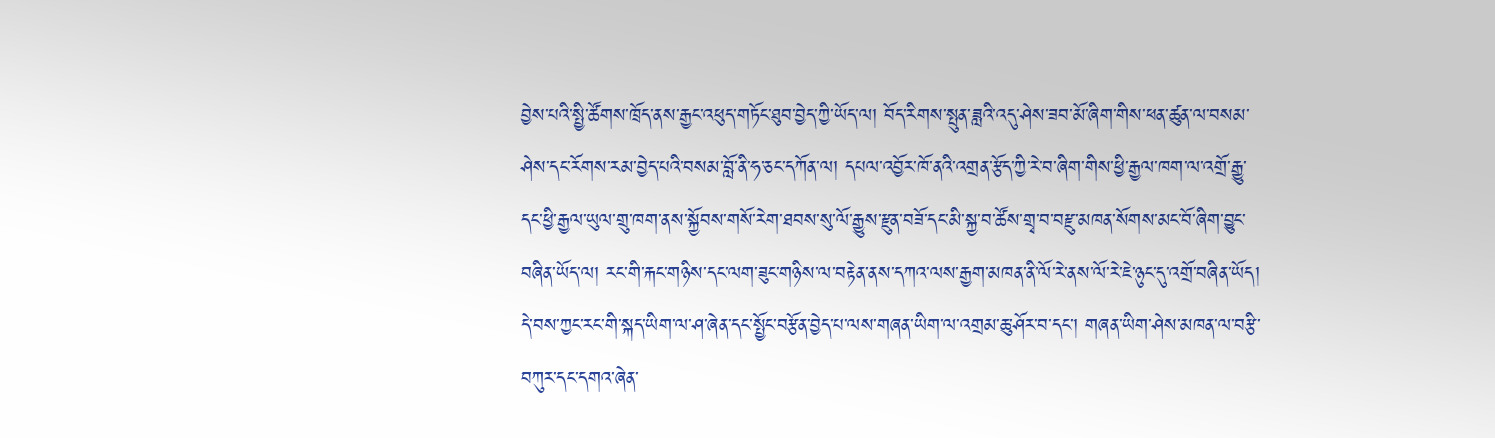བྱེས་པའི་སྤྱི་ཚོགས་ཁྲོད་ནས་རྒྱང་འཕུད་གཏོང་ཐུབ་བྱེད་ཀྱི་ཡོད་ལ། བོད་རིགས་སྤུན་ཟླའི་འདུ་ཤེས་ཟབ་མོ་ཞིག་གིས་ཕན་ཚུན་ལ་བསམ་ཤེས་དང་རོགས་རམ་བྱེད་པའི་བསམ་བློ་ནི་ཧ་ཅང་དཀོན་ལ། དཔལ་འབྱོར་ཁོ་ནའི་འགྲན་རྩོད་ཀྱི་རེ་བ་ཞིག་གིས་ཕྱི་རྒྱལ་ཁག་ལ་འགྲོ་རྒྱུ་དང་ཕྱི་རྒྱལ་ཡུལ་གྲུ་ཁག་ནས་སྐྱོབས་གསོ་རེག་ཐབས་སུ་ལོ་རྒྱུས་རྫུན་བཟོ་དང་མི་སྐྱ་བ་ཚོས་གྲྭ་བ་བརྫུ་མཁན་སོགས་མང་བོ་ཞིག་བྱུང་བཞིན་ཡོད་ལ། རང་གི་རྐང་གཉིས་དང་ལག་ཟུང་གཉིས་ལ་བརྟེན་ནས་དཀའ་ལས་རྒྱག་མཁན་ནི་ལོ་རེ་ནས་ལོ་རེ་ཇེ་ཉུང་དུ་འགྲོ་བཞིན་ཡོད།
དེ་བས་ཀྱང་རང་གི་སྐད་ཡིག་ལ་ཤ་ཞེན་དང་སྤྱོང་བརྩོན་བྱེད་པ་ལས་གཞན་ཡིག་ལ་འགྲམ་ཆུ་ཤོར་བ་དང་། གཞན་ཡིག་ཤེས་མཁན་ལ་བརྩི་བཀུར་དང་དགའ་ཞེན་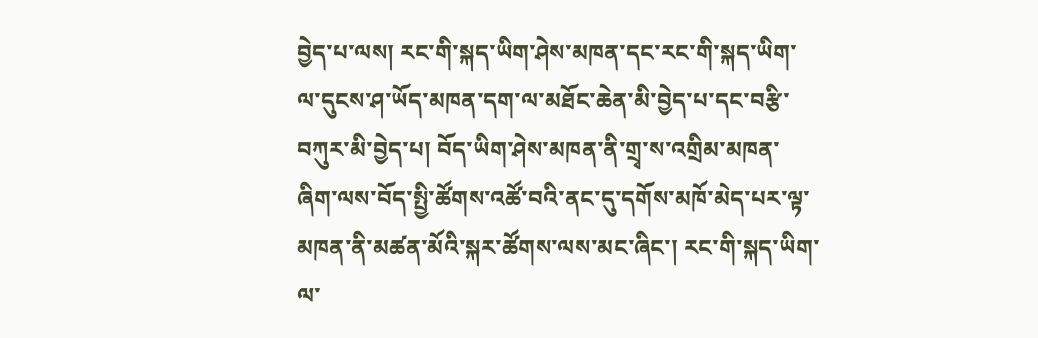བྱེད་པ་ལས། རང་གི་སྐད་ཡིག་ཤེས་མཁན་དང་རང་གི་སྐད་ཡིག་ལ་དུངས་ཤ་ཡོད་མཁན་དག་ལ་མཐོང་ཆེན་མི་བྱེད་པ་དང་བརྩི་བཀུར་མི་བྱེད་པ། བོད་ཡིག་ཤེས་མཁན་ནི་གྲྭ་ས་འགྲིམ་མཁན་ཞིག་ལས་བོད་སྤྱི་ཚོགས་འཚོ་བའི་ནང་དུ་དགོས་མཁོ་མེད་པར་ལྟ་མཁན་ནི་མཚན་མོའི་སྐར་ཚོགས་ལས་མང་ཞིང་། རང་གི་སྐད་ཡིག་ལ་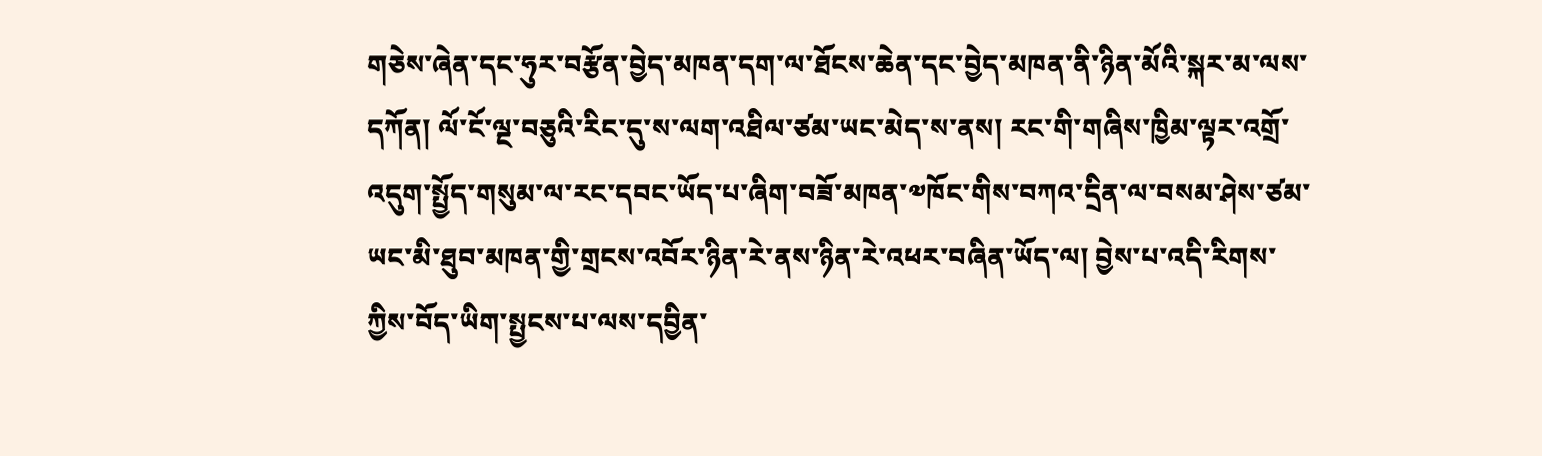གཅེས་ཞེན་དང་ཧུར་བརྩོན་བྱེད་མཁན་དག་ལ་ཐོངས་ཆེན་དང་བྱེད་མཁན་ནི་ཉིན་མོའི་སྐར་མ་ལས་དཀོན། ལོ་ངོ་ལྔ་བཅུའི་རིང་དུ་ས་ལག་འཐིལ་ཙམ་ཡང་མེད་ས་ནས། རང་གི་གཞིས་ཁྱིམ་ལྟར་འགྲོ་འདུག་སྤྱོད་གསུམ་ལ་རང་དབང་ཡོད་པ་ཞིག་བཟོ་མཁན་༧ཁོང་གིས་བཀའ་དྲིན་ལ་བསམ་ཤེས་ཙམ་ཡང་མི་ཐུབ་མཁན་གྱི་གྲངས་འབོར་ཉིན་རེ་ནས་ཉིན་རེ་འཕར་བཞིན་ཡོད་ལ། བྱེས་པ་འདི་རིགས་ཀྱིས་བོད་ཡིག་སྤྱངས་པ་ལས་དབྱིན་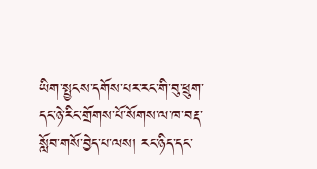ཡིག་སྤྱངས་དགོས་པར་རང་གི་བུ་ཕྲུག་དང་ཉེ་རིང་གྲོགས་པོ་སོགས་ལ་ཁ་བརྡ་སློབ་གསོ་བྱེད་པ་ལས། རང་ཉིད་དང་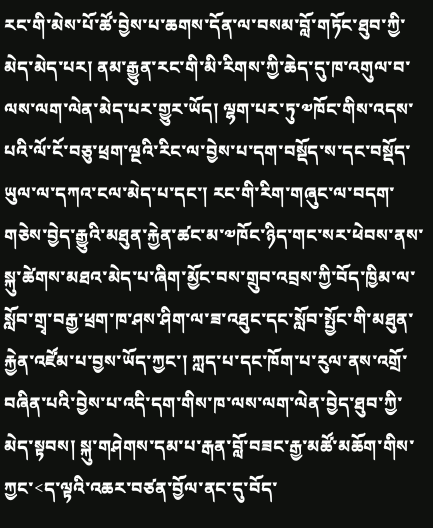རང་གི་མེས་པོ་ཚོ་བྱེས་པ་ཆགས་དོན་ལ་བསམ་བློ་གཏོང་ཐུབ་ཀྱི་མེད་མེད་པར། ནམ་རྒྱུན་རང་གི་མི་རིགས་ཀྱི་ཆེད་དུ་ཁ་འགུལ་བ་ལས་ལག་ལེན་མེད་པར་གྱུར་ཡོད། ལྷག་པར་ཏུ་༧ཁོང་གིས་འདས་པའི་ལོ་ངོ་བཅུ་ཕྲག་ལྔའི་རིང་ལ་བྱེས་པ་དག་བསྡོད་ས་དང་བསྡོད་ཡུལ་ལ་དཀའ་ངལ་མེད་པ་དང་། རང་གི་རིག་གཞུང་ལ་བདག་གཅེས་བྱེད་རྒྱུའི་མཐུན་རྐྱེན་ཚང་མ་༧ཁོང་ཉིད་གང་སར་ཕེབས་ནས་སྐུ་ཚེགས་མཐའ་མེད་པ་ཞིག་མྱོང་བས་གྲུབ་འབྲས་ཀྱི་བོད་ཁྱིམ་ལ་སློབ་གྲྭ་བརྒྱ་ཕྲག་ཁ་ཤས་ཤིག་ལ་ཟ་འཐུང་དང་སློབ་སྤྱོང་གི་མཐུན་རྐྱེན་འཛོམ་པ་བྱས་ཡོད་ཀྱང་། ཀླད་པ་དང་ཁོག་པ་རུལ་ནས་འགྲོ་བཞིན་པའི་བྱེས་པ་འདི་དག་གིས་ཁ་ལས་ལག་ལེན་བྱེད་ཐུབ་ཀྱི་མེད་སྟབས། སྐུ་གཤེགས་དམ་པ་རྒན་བློ་བཟང་རྒྱ་མཚོ་མཆོག་གིས་ཀྱང་<ད་ལྟའི་འཆར་བཙན་བྱོལ་ནང་དུ་བོད་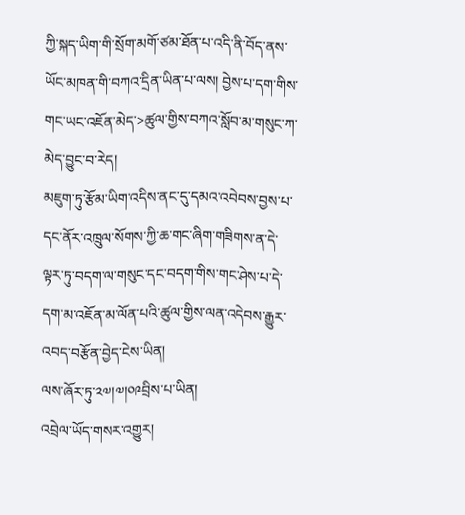ཀྱི་སྐད་ཡིག་གི་སྲོག་མགོ་ཙམ་ཐོན་པ་འདི་ནི་བོད་ནས་ཡོང་མཁན་གི་བཀའ་དྲིན་ཡིན་པ་ལས། བྱེས་པ་དག་གིས་གང་ཡང་འཇོན་མེད་>ཚུལ་གྱིས་བཀའ་སློབ་མ་གསུང་ཀ་མེད་བྱུང་བ་རེད།
མཇུག་ཏུ་རྩོམ་ཡིག་འདིས་ནང་དུ་དམའ་འབེབས་བྱས་པ་དང་ནོར་འཁྲུལ་སོགས་ཀྱི་ཆ་གང་ཞིག་གཟིགས་ན་དེ་ལྟར་ཏུ་བདག་ལ་གསུང་དང་བདག་གིས་གང་ཤེས་པ་དེ་དག་མ་འཇོན་མ་ལོན་པའི་ཚུལ་གྱིས་ལན་འདེབས་རྒྱུར་འབད་བརྩོན་བྱེད་ངེས་ཡིན།
ལས་ཞོར་ཏུ་༢༧།༧།༠༩བྲིས་པ་ཡིན།
འབྲེལ་ཡོད་གསར་འགྱུར།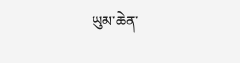ཡུམ་ཆེན་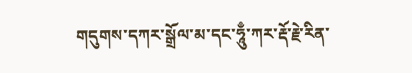གདུགས་དཀར་སྒྲོལ་མ་དང་ཧཱུྃ་ཀར་རྡོ་རྗེ་རིན་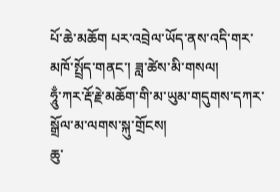པོ་ཆེ་མཆོག པར་འབྲེལ་ཡོད་ནས་འདི་གར་མཁོ་སྤྲོད་གནང་། ཟླ་ཚེས་མི་གསལ།
ཧཱུྃ་ཀར་རྡོ་རྗེ་མཆོག་གི་མ་ཡུམ་གདུགས་དཀར་སྒྲོལ་མ་ལགས་སྐུ་གྲོངས།
ཆུ་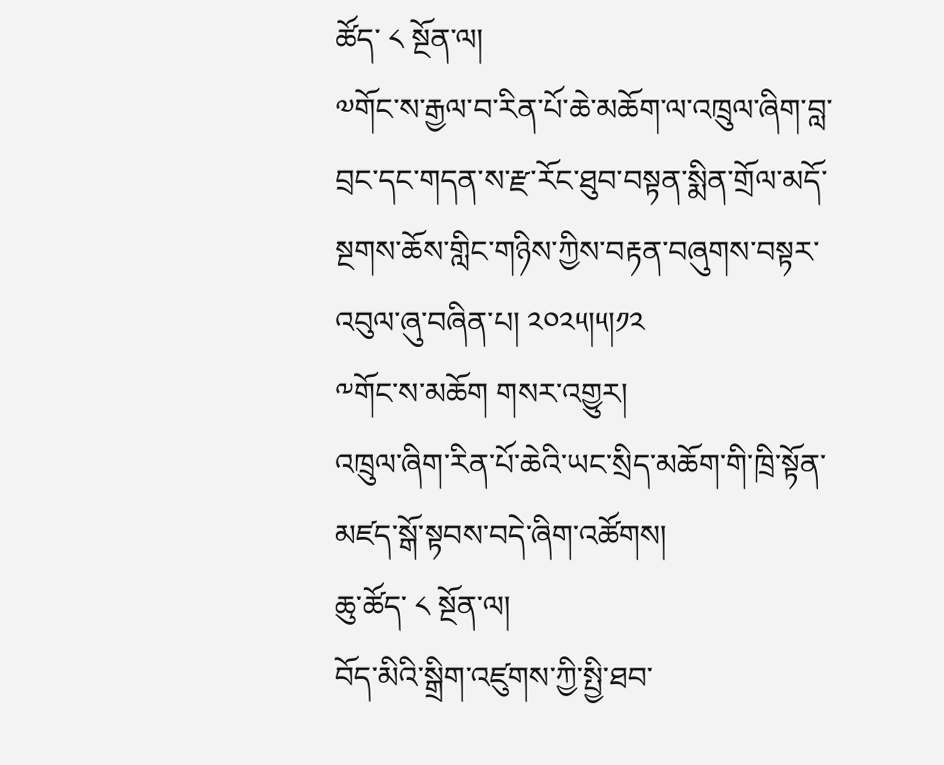ཚོད་ ༨ སྔོན་ལ།
༧གོང་ས་རྒྱལ་བ་རིན་པོ་ཆེ་མཆོག་ལ་འཁྲུལ་ཞིག་བླ་བྲང་དང་གདན་ས་རྫ་རོང་ཐུབ་བསྟན་སྨིན་གྲོལ་མདོ་སྔགས་ཆོས་གླིང་གཉིས་ཀྱིས་བརྟན་བཞུགས་བསྟར་འབུལ་ཞུ་བཞིན་པ། ༢༠༢༥།༥།༡༢
༸གོང་ས་མཆོག གསར་འགྱུར།
འཁྲུལ་ཞིག་རིན་པོ་ཆེའི་ཡང་སྲིད་མཆོག་གི་ཁྲི་སྟོན་མཛད་སྒོ་སྟབས་བདེ་ཞིག་འཚོགས།
ཆུ་ཚོད་ ༨ སྔོན་ལ།
བོད་མིའི་སྒྲིག་འཛུགས་ཀྱི་སྤྱི་ཐབ་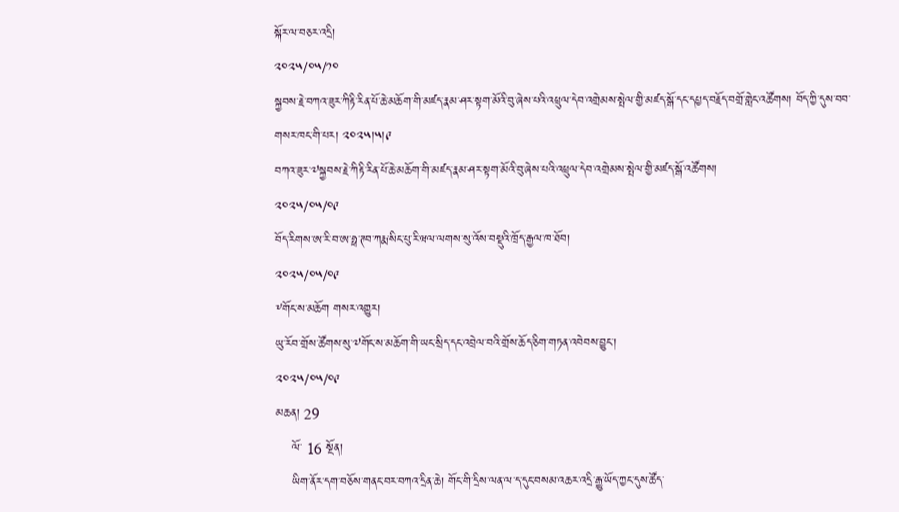སྐོར་ལ་བཅར་འདྲི།
༢༠༢༥/༠༥/༡༠
སྐྱབས་རྗེ་བཀའ་ཟུར་ཀིརྟི་རིན་པོ་ཆེ་མཆོག་གི་མཛད་རྣམ་ཤར་སྟག་མོའི་བུ་ཞེས་པའི་འཕྲུལ་དེབ་འགྲེམས་སྤེལ་གྱི་མཛད་སྒོ་དང་དཔྱད་བརྗོད་བགྲོ་གླེང་འཚོགས། བོད་ཀྱི་དུས་བབ་གསར་ཁང་གི་པར། ༢༠༢༥།༥།༩
བཀའ་ཟུར་༧སྐྱབས་རྗེ་ཀིརྟི་རིན་པོ་ཆེ་མཆོག་གི་མཛད་རྣམ་ཤར་སྟག་མོའི་བུ་ཞེས་པའི་འཕྲུལ་དེབ་འགྲེམས་སྤེལ་གྱི་མཛད་སྒོ་འཚོགས།
༢༠༢༥/༠༥/༠༩
བོད་རིགས་ཨ་རི་བ་ཨ་ཧྥ་ཊབ་ཀརྨ་སིང་པུ་རི་ཝལ་ལགས་སུ་འོས་བསྡུའི་ཁྲོད་རྒྱལ་ཁ་ཐོབ།
༢༠༢༥/༠༥/༠༩
༸གོང་ས་མཆོག གསར་འགྱུར།
ཡུ་རོབ་གྲོས་ཚོགས་སུ་༧གོང་ས་མཆོག་གི་ཡང་སྲིད་དང་འབྲེལ་བའི་གྲོས་ཆོད་ཅིག་གཏན་འབེབས་བྱུང་།
༢༠༢༥/༠༥/༠༩
མཆན། 29
    ལོ་ 16 སྔོན།
    ཡིག་ནོར་དག་བཅོས་གནང་བར་བཀའ་དྲིན་ཆེ། གོང་གི་དྲིས་ལན་ལ་ད་དུང་བསམ་འཆར་འདྲི་རྒྱུ་ཡོད་ཀྱང་དུས་ཚོད་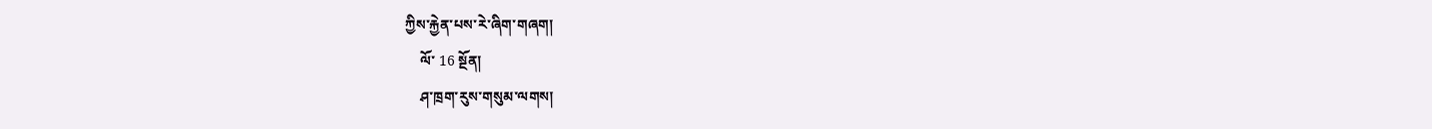ཀྱིས་རྐྱེན་པས་རེ་ཞིག་གཞག།
    ལོ་ 16 སྔོན།
    ཤ་ཁྲག་རུས་གསུམ་ལགས།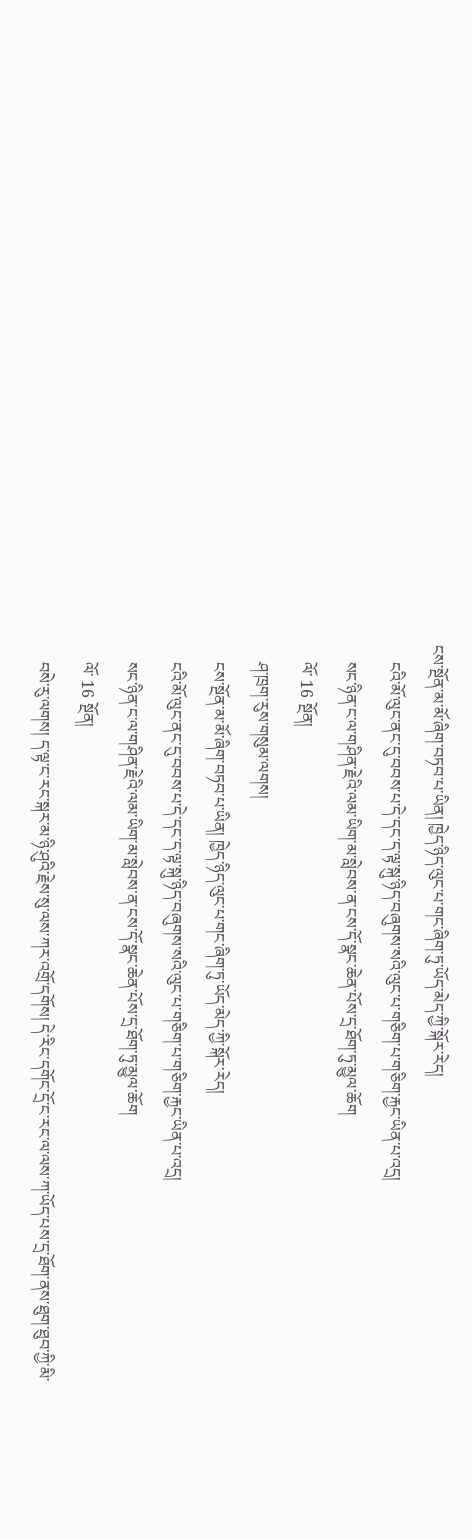ངས་སྔོན་མ་མོ་ཞིག་བཏབ་པ་ཡིན། ཁྱེད་ཉིད་ལུང་པ་གང་ཞིག་ཏུ་ཡོད་མེད་ཀྱི་སྐོར་རེད།
    ངའི་མོ་ལུང་ནང་དུ་བབས་པ་དེ་དང་ད་ལྟ་སྐུ་ཉིད་བཞུགས་སའི་ལུང་པ་གཅིག་པ་གཅིག་རྐྱང་ཡིན་པ་འདྲ།
    སང་ཉིན་ང་ལ་གཤིན་རྗེའི་ལམ་ཡིག་མ་སླེབས་ན་ངས་དོ་སྣང་ཆེན་པོས་དྲ་ཐོག་ཏུ་མྱུལ་ཆོག
    ལོ་ 16 སྔོན།
    ཤ་ཁྲག་རུས་གསུམ་ལགས།
    ངས་སྔོན་མ་མོ་ཞིག་བཏབ་པ་ཡིན། ཁྱེད་ཉིད་ལུང་པ་གང་ཞིག་ཏུ་ཡོད་མེད་ཀྱི་སྐོར་རེད།
    ངའི་མོ་ལུང་ནང་དུ་བབས་པ་དེ་དང་ད་ལྟ་སྐུ་ཉིད་བཞུགས་སའི་ལུང་པ་གཅིག་པ་གཅིག་རྐྱང་ཡིན་པ་འདྲ།
    སང་ཉིན་ང་ལ་གཤིན་རྗེའི་ལམ་ཡིག་མ་སླེབས་ན་ངས་དོ་སྣང་ཆེན་པོས་དྲ་ཐོག་ཏུ་མྱུལ་ཆོག
    ལོ་ 16 སྔོན།
    བསེ་རུ་ལགས། ད་ལྟ་ང་རང་སྐར་མ་ཉི་ཤུའི་རྗེས་སུ་ལས་ཀར་འགྲོ་དགོས། དེ་རིང་དགོང་དྲོ་ང་རང་ལ་ལས་ཀ་ཡོད་པས་དྲ་ཐོག་ནས་ཐུག་ཐུབ་ཀྱི་མི་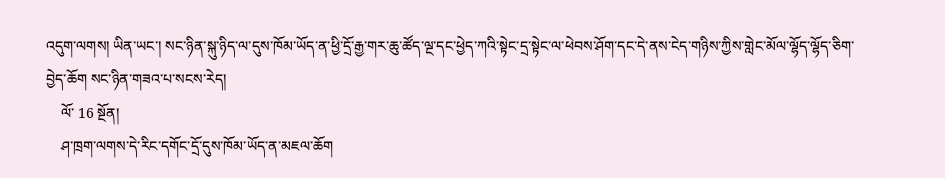འདུག་ལགས། ཡིན་ཡང་། སང་ཉིན་སྐུ་ཉིད་ལ་དུས་ཁོམ་ཡོད་ན་ཕྱི་དྲོ་རྒྱ་གར་ཆུ་ཚོད་ལྔ་དང་ཕྱེད་ཀའི་སྟེང་དྲ་སྟེང་ལ་ཕེབས་ཤོག་དང་དེ་ནས་ངེད་གཉིས་ཀྱིས་གླེང་མོལ་ལྷོད་ལྷོད་ཅིག་བྱེད་ཆོག སང་ཉིན་གཟའ་པ་སངས་རེད།
    ལོ་ 16 སྔོན།
    ཤ་ཁྲག་ལགས་དེ་རིང་དགོང་དྲོ་དུས་ཁོམ་ཡོད་ན་མཇལ་ཆོག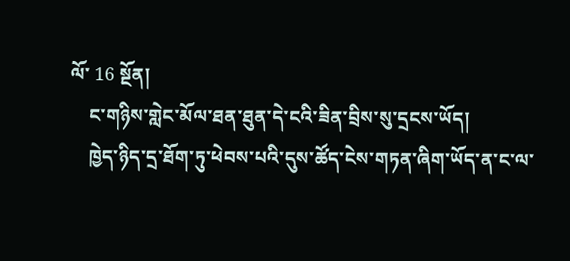ལོ་ 16 སྔོན།
    ང་གཉིས་གླེང་མོལ་ཐན་ཐུན་དེ་ངའི་ཟིན་བྲིས་སུ་དྲངས་ཡོད།
    ཁྱེད་ཉིད་དྲ་ཐོག་ཏུ་ཕེབས་པའི་དུས་ཚོད་ངེས་གཏན་ཞིག་ཡོད་ན་ང་ལ་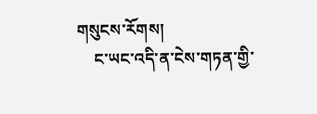གསུངས་རོགས།
    ང་ཡང་འདི་ན་ངེས་གཏན་གྱི་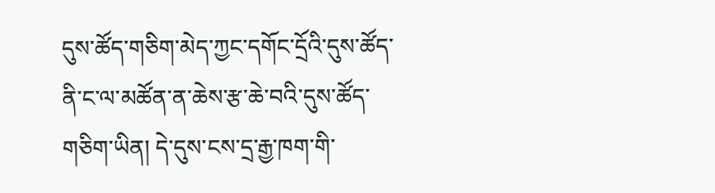དུས་ཚོད་གཅིག་མེད་ཀྱང་དགོང་དྲོའི་དུས་ཚོད་ནི་ང་ལ་མཚོན་ན་ཆེས་རྩ་ཆེ་བའི་དུས་ཚོད་གཅིག་ཡིན། དེ་དུས་ངས་དྲ་རྒྱ་ཁག་གི་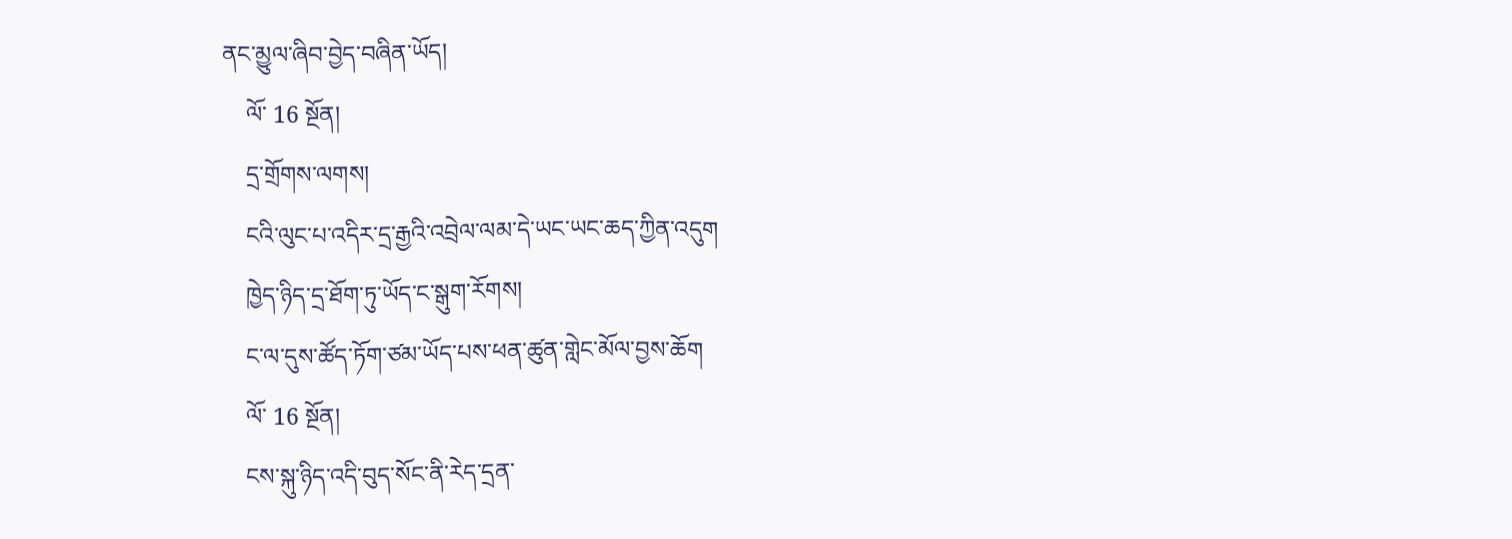ནང་མྱུལ་ཞིབ་བྱེད་བཞིན་ཡོད།
    ལོ་ 16 སྔོན།
    དྲ་གྲོགས་ལགས།
    ངའི་ལུང་པ་འདིར་དྲ་རྒྱའི་འབྲེལ་ལམ་དེ་ཡང་ཡང་ཆད་ཀྱིན་འདུག
    ཁྱེད་ཉིད་དྲ་ཐོག་ཏུ་ཡོད་ང་སྒུག་རོགས།
    ང་ལ་དུས་ཚོད་ཏོག་ཙམ་ཡོད་པས་ཕན་ཚུན་གླེང་མོལ་བྱས་ཆོག
    ལོ་ 16 སྔོན།
    ངས་སྐུ་ཉིད་འདི་བུད་སོང་ནི་རེད་དྲན་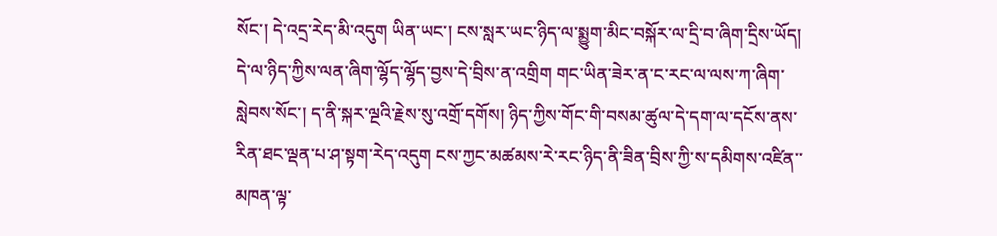སོང་། དེ་འདྲ་རེད་མི་འདུག ཡིན་ཡང་། ངས་སླར་ཡང་ཉིད་ལ་སྨྱུག་མིང་བསྐོར་ལ་དྲི་བ་ཞིག་དྲིས་ཡོད། དེ་ལ་ཉིད་ཀྱིས་ལན་ཞིག་ལྷོད་ལྷོད་བྱས་དེ་བྲིས་ན་འགྲིག གང་ཡིན་ཟེར་ན་ང་རང་ལ་ལས་ཀ་ཞིག་སླེབས་སོང་། ད་ནི་སྐར་ལྔའི་རྗེས་སུ་འགྲོ་དགོས། ཉིད་ཀྱིས་གོང་གི་བསམ་ཚུལ་དེ་དག་ལ་དངོས་ནས་རིན་ཐང་ལྡན་པ་ཤ་སྟག་རེད་འདུག ངས་ཀྱང་མཚམས་རེ་རང་ཉིད་ནི་ཟིན་བྲིས་ཀྱི་ས་དམིགས་འཛིན་་མཁན་ལྟ་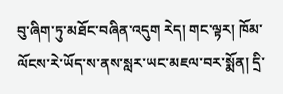བུ་ཞིག་ཏུ་མཐོང་བཞིན་འདུག རེད། གང་ལྟར། ཁོམ་ལོངས་རེ་ཡོད་ས་ནས་སླར་ཡང་མཇལ་བར་སྨོན། དྲི་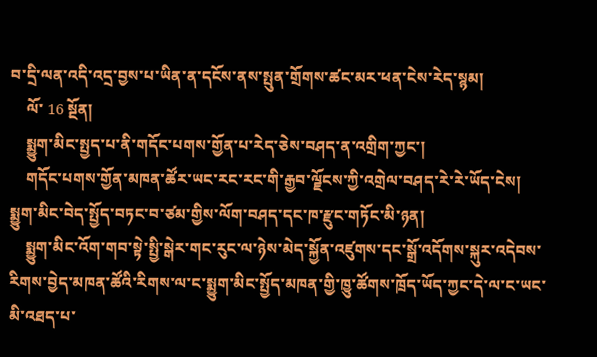བ་དྲི་ལན་འདི་འདྲ་བྱས་པ་ཡིན་ན་དངོས་ནས་སྤུན་གྲོགས་ཚང་མར་ཕན་ངེས་རེད་སྙམ།
    ལོ་ 16 སྔོན།
    སྨྱུག་མིང་སྤྱད་པ་ནི་གདོང་པགས་གྱོན་པ་རེད་ཅེས་བཤད་ན་འགྲིག་ཀྱང་།
    གདོང་པགས་གྱོན་མཁན་ཚོར་ཡང་རང་རང་གི་རྒྱབ་ལྗོངས་ཀྱི་འགྲེལ་བཤད་རེ་རེ་ཡོད་ངེས། སྨྱུག་མིང་བེད་སྤྱོད་བཏང་བ་ཙམ་གྱིས་ལོག་བཤད་དང་ཁ་རྫུང་གཏོང་མི་ཉན།
    སྨྱུག་མིང་འོག་གབ་སྟེ་སྤྱི་སྒེར་གང་རུང་ལ་ཉེས་མེད་སྐྱོན་འཛུགས་དང་སྒྲོ་འདོགས་སྐུར་འདེབས་རིགས་བྱེད་མཁན་ཚོའི་རིགས་ལ་ང་སྨྱུག་མིང་སྤྱོད་མཁན་གྱི་ཁྱུ་ཚོགས་ཁྲོད་ཡོད་ཀྱང་དེ་ལ་ང་ཡང་མི་འཐད་པ་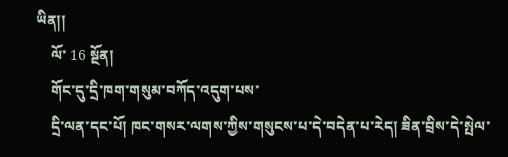ཡིན།།
    ལོ་ 16 སྔོན།
    གོང་དུ་དྲི་ཁག་གསུམ་བཀོད་འདུག་པས་
    དྲི་ལན་དང་པོ། ཁང་གསར་ལགས་ཀྱིས་གསུངས་པ་དེ་བདེན་པ་རེད། ཟིན་བྲིས་དེ་སྤེལ་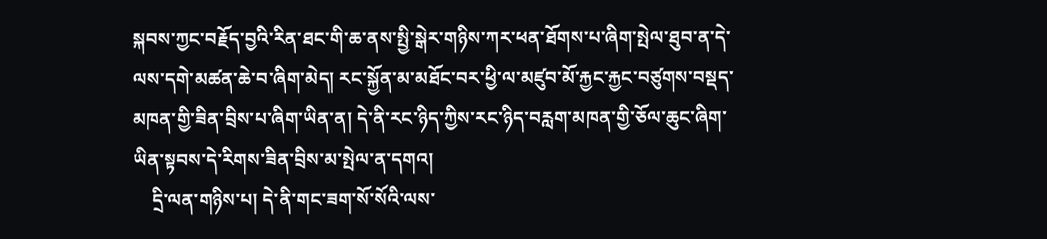སྐབས་ཀྱང་བརྗོད་བྱའི་རིན་ཐང་གི་ཆ་ནས་སྤྱི་སྒེར་གཉིས་ཀར་ཕན་ཐོགས་པ་ཞིག་སྤེལ་ཐུབ་ན་དེ་ལས་དགེ་མཚན་ཆེ་བ་ཞིག་མེད། རང་སྐྱོན་མ་མཐོང་བར་ཕྱི་ལ་མཛུབ་མོ་རྐྱང་རྐྱང་བཙུགས་བསྡད་མཁན་གྱི་ཟིན་བྲིས་པ་ཞིག་ཡིན་ན། དེ་ནི་རང་ཉིད་ཀྱིས་རང་ཉིད་བརླག་མཁན་གྱི་ཅོལ་ཆུང་ཞིག་ཡིན་སྟབས་དེ་རིགས་ཟིན་བྲིས་མ་སྤེལ་ན་དགའ།
    དྲི་ལན་གཉིས་པ། དེ་ནི་གང་ཟག་སོ་སོའི་ལས་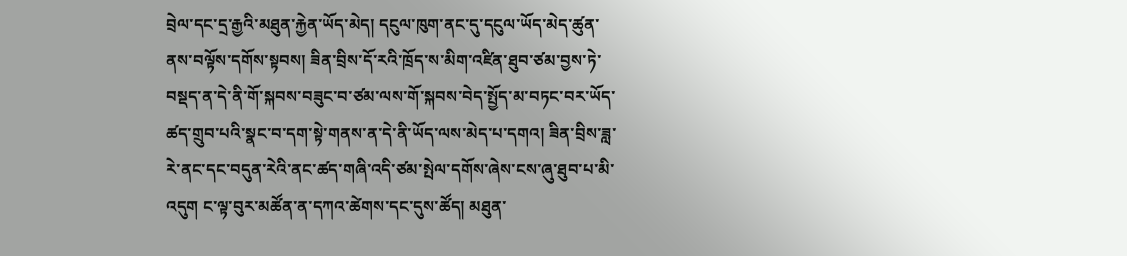བྲེལ་དང་དྲ་རྒྱའི་མཐུན་རྐྱེན་ཡོད་མེད། དངུལ་ཁུག་ནང་དུ་དངུལ་ཡོད་མེད་ཚུན་ནས་བལྟོས་དགོས་སྟབས། ཟིན་བྲིས་དོ་རའི་ཁྲོད་ས་མིག་འཛིན་ཐུབ་ཙམ་བྱས་ཏེ་བསྡད་ན་དེ་ནི་གོ་སྐབས་བཟུང་བ་ཙམ་ལས་གོ་སྐབས་བེད་སྤྱོད་མ་བཏང་བར་ཡོད་ཚད་གྲུབ་པའི་སྣང་བ་དག་སྟེ་གནས་ན་དེ་ནི་ཡོད་ལས་མེད་པ་དགའ། ཟིན་བྲིས་ཟླ་རེ་ནང་དང་བདུན་རེའི་ནང་ཚད་གཞི་འདི་ཙམ་སྤེལ་དགོས་ཞེས་ངས་ཞུ་ཐུབ་པ་མི་འདུག ང་ལྟ་བུར་མཚོན་ན་དཀའ་ཚེགས་དང་དུས་ཚོད། མཐུན་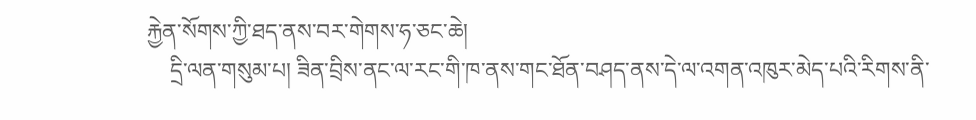རྐྱེན་སོགས་ཀྱི་ཐད་ནས་བར་གེགས་ཧ་ཅང་ཆེ།
    དྲི་ལན་གསུམ་པ། ཟིན་བྲིས་ནང་ལ་རང་གི་ཁ་ནས་གང་ཐོན་བཤད་ནས་དེ་ལ་འགན་འཁུར་མེད་པའི་རིགས་ནི་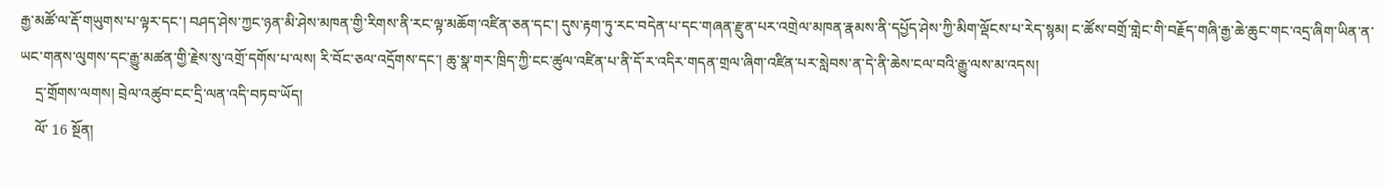རྒྱ་མཚོ་ལ་རྡོ་གཡུགས་པ་ལྟར་དང་། བཤད་ཤེས་ཀྱང་ཉན་མི་ཤེས་མཁན་གྱི་རིགས་ནི་རང་ལྟ་མཆོག་འཛིན་ཅན་དང་། དུས་རྟག་ཏུ་རང་བདེན་པ་དང་གཞན་རྫུན་པར་འགྲེལ་མཁན་རྣམས་ནི་དཔྱོད་ཤེས་ཀྱི་མིག་ལྡོངས་པ་རེད་སྙམ། ང་ཚོས་བགྲོ་གླེང་གི་བརྗོད་གཞི་རྒྱ་ཆེ་ཆུང་གང་འདྲ་ཞིག་ཡིན་ན་ཡང་གནས་ལུགས་དང་རྒྱུ་མཚན་གྱི་རྗེས་སུ་འགྲོ་དགོས་པ་ལས། རི་བོང་ཅལ་འདྲོགས་དང་། ཆུ་སྣ་གར་ཁྲིད་ཀྱི་ངང་ཚུལ་འཛིན་པ་ནི་དོ་ར་འདིར་གདན་གྲལ་ཞིག་འཛིན་པར་སླེབས་ན་དེ་ནི་ཆེས་ངལ་བའི་རྒྱུ་ལས་མ་འདས།
    དྲ་གྲོགས་ལགས། བྲེལ་འཚུབ་ངང་དྲི་ལན་འདི་བཏབ་ཡོད།
    ལོ་ 16 སྔོན།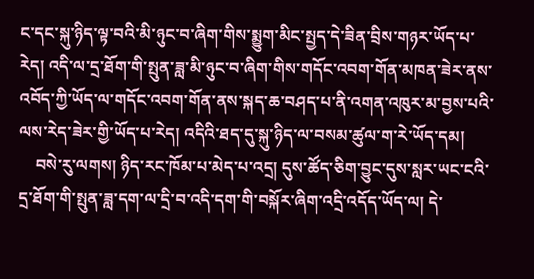ང་དང་སྐུ་ཉིད་ལྟ་བའི་མི་ཉུང་བ་ཞིག་གིས་སྨྱུག་མིང་སྤྱད་དེ་ཟིན་བྲིས་གཉར་ཡོད་པ་རེད། འདི་ལ་དྲ་ཐོག་གི་སྤུན་ཟླ་མི་ཉུང་བ་ཞིག་གིས་གདོང་འབག་གོན་མཁན་ཟེར་ནས་འབོད་ཀྱི་ཡོད་ལ་གདོང་འབག་གོན་ནས་སྐད་ཆ་བཤད་པ་ནི་འགན་འཁུར་མ་བྱས་པའི་ལས་རེད་ཟེར་གྱི་ཡོད་པ་རེད། འདིའི་ཐད་དུ་སྐུ་ཉིད་ལ་བསམ་ཚུལ་ག་རེ་ཡོད་དམ།
    བསེ་རུ་ལགས། ཉིད་རང་ཁོམ་པ་མེད་པ་འདྲ། དུས་ཚོད་ཅིག་བྱུང་དུས་སླར་ཡང་ངའི་དྲ་ཐོག་གི་སྤུན་ཟླ་དག་ལ་དྲི་བ་འདི་དག་གི་བསྐོར་ཞིག་འདྲི་འདོད་ཡོད་ལ། དེ་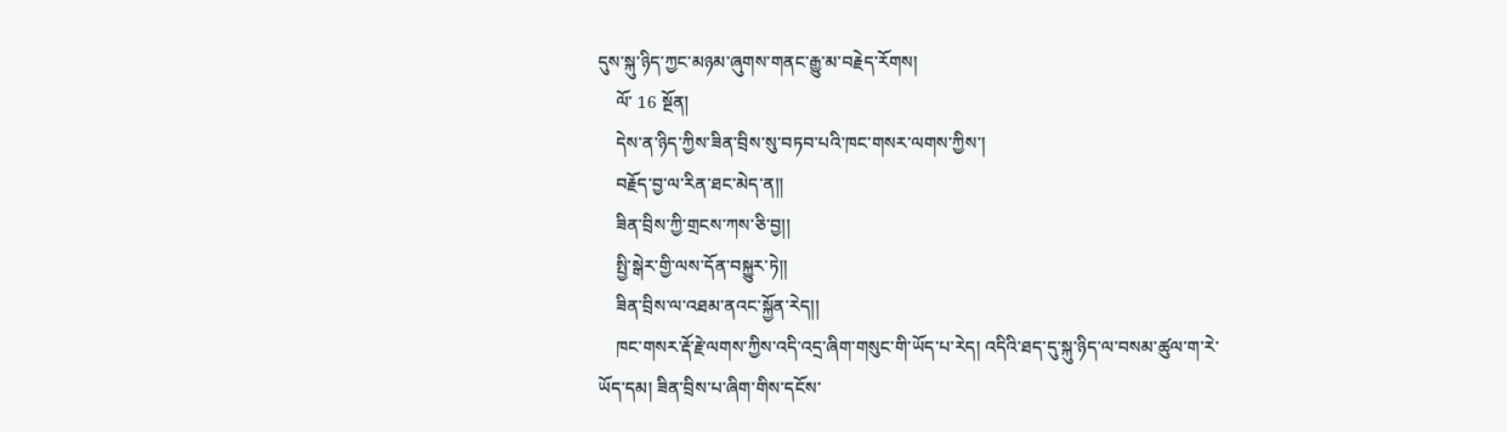དུས་སྐུ་ཉིད་ཀྱང་མཉམ་ཞུགས་གནང་རྒྱུ་མ་བརྗེད་རོགས།
    ལོ་ 16 སྔོན།
    དེས་ན་ཉིད་ཀྱིས་ཟིན་བྲིས་སུ་བཏབ་པའི་ཁང་གསར་ལགས་ཀྱིས་།
    བརྗོད་བྱ་ལ་རིན་ཐང་མེད་ན།།
    ཟིན་བྲིས་ཀྱི་གྲངས་ཀས་ཅི་བྱ།།
    སྤྱི་སྒེར་གྱི་ལས་དོན་བསྐྱུར་ཏེ།།
    ཟིན་བྲིས་ལ་འཐམ་ནའང་སྐྱོན་རེད།།
    ཁང་གསར་རྡོ་རྗེ་ལགས་ཀྱིས་འདི་འདྲ་ཞིག་གསུང་གི་ཡོད་པ་རེད། འདིའི་ཐད་དུ་སྐུ་ཉིད་ལ་བསམ་ཚུལ་ག་རེ་ཡོད་དམ། ཟིན་བྲིས་པ་ཞིག་གིས་དངོས་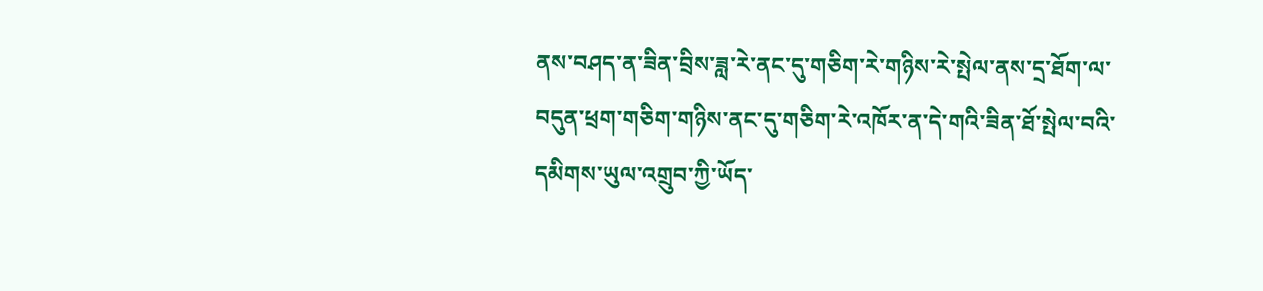ནས་བཤད་ན་ཟིན་བྲིས་ཟླ་རེ་ནང་དུ་གཅིག་རེ་གཉིས་རེ་སྤེལ་ནས་དྲ་ཐོག་ལ་བདུན་ཕྲག་གཅིག་གཉིས་ནང་དུ་གཅིག་རེ་འཁོར་ན་དེ་གའི་ཟིན་ཐོ་སྤེལ་བའི་དམིགས་ཡུལ་འགྲུབ་ཀྱི་ཡོད་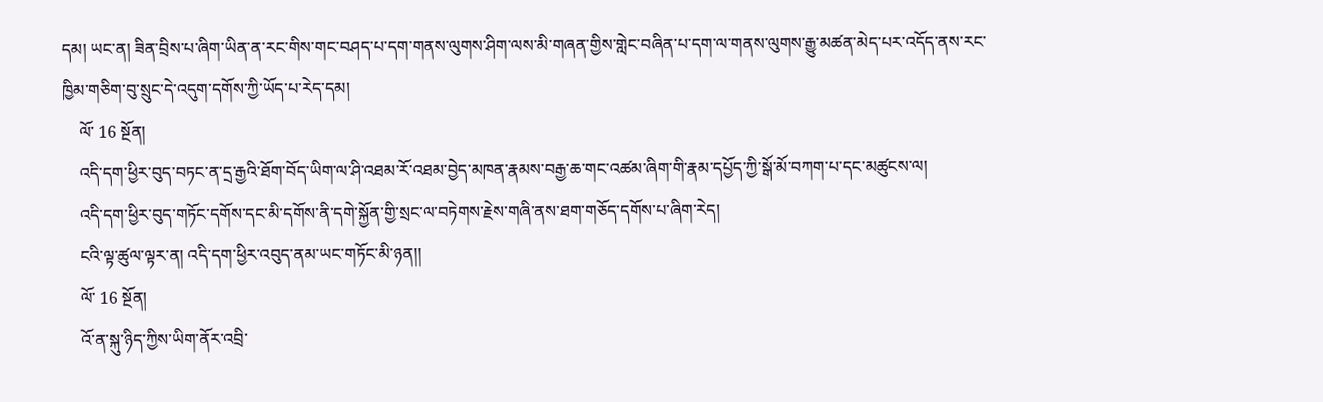དམ། ཡང་ན། ཟིན་བྲིས་པ་ཞིག་ཡིན་ན་རང་གིས་གང་བཤད་པ་དག་གནས་ལུགས་ཤིག་ལས་མི་གཞན་གྱིས་གླེང་བཞིན་པ་དག་ལ་གནས་ལུགས་རྒྱུ་མཚན་མེད་པར་འདོད་ནས་རང་ཁྱིམ་གཅིག་བུ་སྲུང་དེ་འདུག་དགོས་ཀྱི་ཡོད་པ་རེད་དམ།
    ལོ་ 16 སྔོན།
    འདི་དག་ཕྱིར་བུད་བཏང་ན་དྲ་རྒྱའི་ཐོག་བོད་ཡིག་ལ་ཤི་འཐམ་རོ་འཐམ་བྱེད་མཁན་རྣམས་བརྒྱ་ཆ་གང་འཚམ་ཞིག་གི་རྣམ་དཔྱོད་ཀྱི་སྒོ་མོ་བཀག་པ་དང་མཚུངས་ལ།
    འདི་དག་ཕྱིར་བུད་གཏོང་དགོས་དང་མི་དགོས་ནི་དགེ་སྐྱོན་གྱི་སྲང་ལ་བཏེགས་རྗེས་གཞི་ནས་ཐག་གཅོད་དགོས་པ་ཞིག་རེད།
    ངའི་ལྟ་ཚུལ་ལྟར་ན། འདི་དག་ཕྱིར་འབུད་ནམ་ཡང་གཏོང་མི་ཉན།།
    ལོ་ 16 སྔོན།
    འོ་ན་སྐུ་ཉིད་ཀྱིས་ཡིག་ནོར་འབྲི་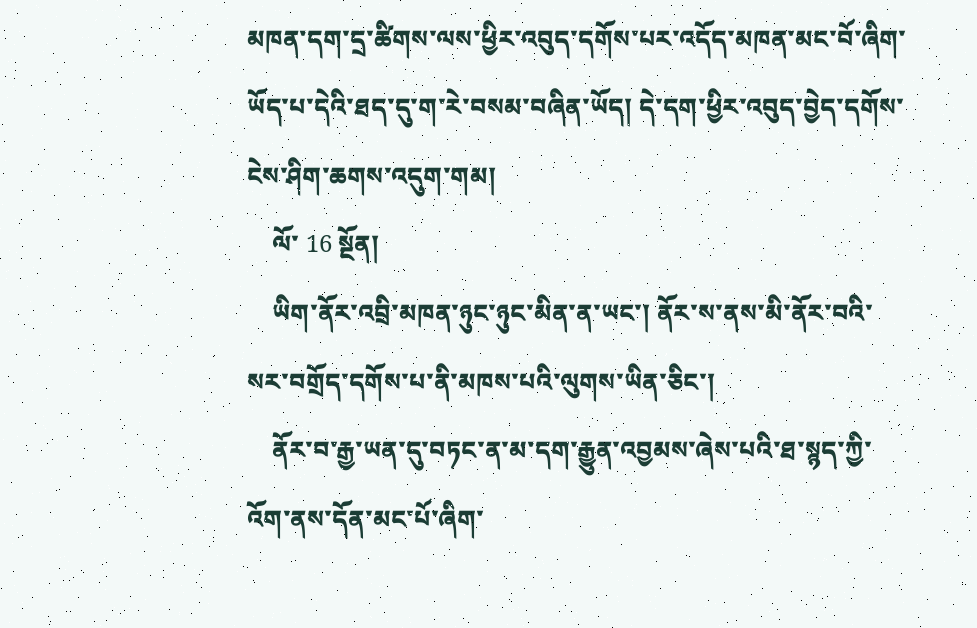མཁན་དག་དྲ་ཚིགས་ལས་ཕྱིར་འབུད་དགོས་པར་འདོད་མཁན་མང་བོ་ཞིག་ཡོད་པ་དེའི་ཐད་དུ་ག་རེ་བསམ་བཞིན་ཡོད། དེ་དག་ཕྱིར་འབུད་བྱེད་དགོས་ངེས་ཤིག་ཆགས་འདུག་གམ།
    ལོ་ 16 སྔོན།
    ཡིག་ནོར་འབྲི་མཁན་ཉུང་ཉུང་མིན་ན་ཡང་། ནོར་ས་ནས་མི་ནོར་བའི་སར་བགྲོད་དགོས་པ་ནི་མཁས་པའི་ལུགས་ཡིན་ཅིང་།
    ནོར་བ་རྒྱ་ཡན་དུ་བཏང་ན་མ་དག་རྒྱུན་འབྱམས་ཞེས་པའི་ཐ་སྙད་ཀྱི་འོག་ནས་དོན་མང་པོ་ཞིག་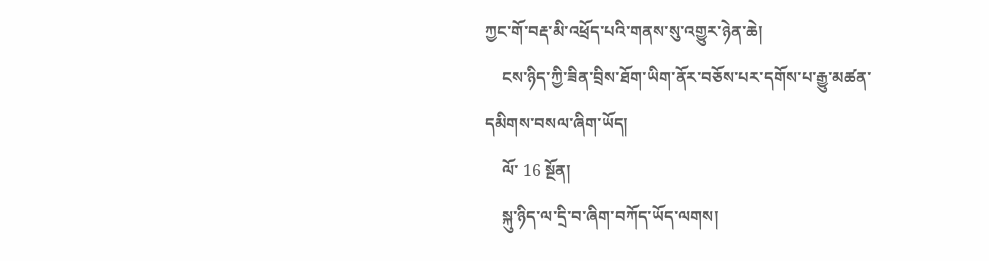ཀྱང་གོ་བརྡ་མི་འཕྲོད་པའི་གནས་སུ་འགྱུར་ཉེན་ཆེ།
    ངས་ཉིད་ཀྱི་ཟིན་བྲིས་ཐོག་ཡིག་ནོར་བཅོས་པར་དགོས་པ་རྒྱུ་མཚན་དམིགས་བསལ་ཞིག་ཡོད།
    ལོ་ 16 སྔོན།
    སྐུ་ཉིད་ལ་དྲི་བ་ཞིག་བཀོད་ཡོད་ལགས།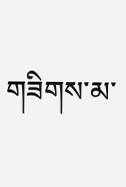གཟིགས་མ་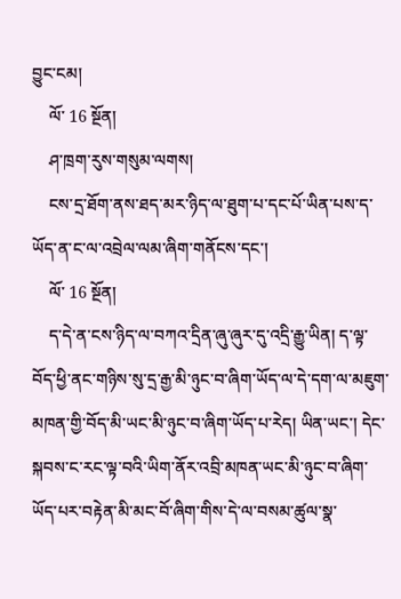བྱུང་ངམ།
    ལོ་ 16 སྔོན།
    ཤ་ཁྲག་རུས་གསུམ་ལགས།
    ངས་དྲ་ཐོག་ནས་ཐད་མར་ཉིད་ལ་ཐུག་པ་དང་པོ་ཡིན་པས་ད་ཡོད་ན་ང་ལ་འབྲེལ་ལམ་ཞིག་གནོངས་དང་།
    ལོ་ 16 སྔོན།
    ད་དེ་ན་ངས་ཉིད་ལ་བཀའ་དྲིན་ཞུ་ཞུར་དུ་འདྲི་རྒྱུ་ཡིན། ད་ལྟ་བོད་ཕྱི་ནང་གཉིས་སུ་དྲ་རྒྱ་མི་ཉུང་བ་ཞིག་ཡོད་ལ་དེ་དག་ལ་མཇུག་མཁན་གྱི་བོད་མི་ཡང་མི་ཉུང་བ་ཞིག་ཡོད་པ་རེད། ཡིན་ཡང་། དེང་སྐབས་ང་རང་ལྟ་བའི་ཡིག་ནོར་འབྲི་མཁན་ཡང་མི་ཉུང་བ་ཞིག་ཡོད་པར་བརྟེན་མི་མང་བོ་ཞིག་གིས་དེ་ལ་བསམ་ཚུལ་སྣ་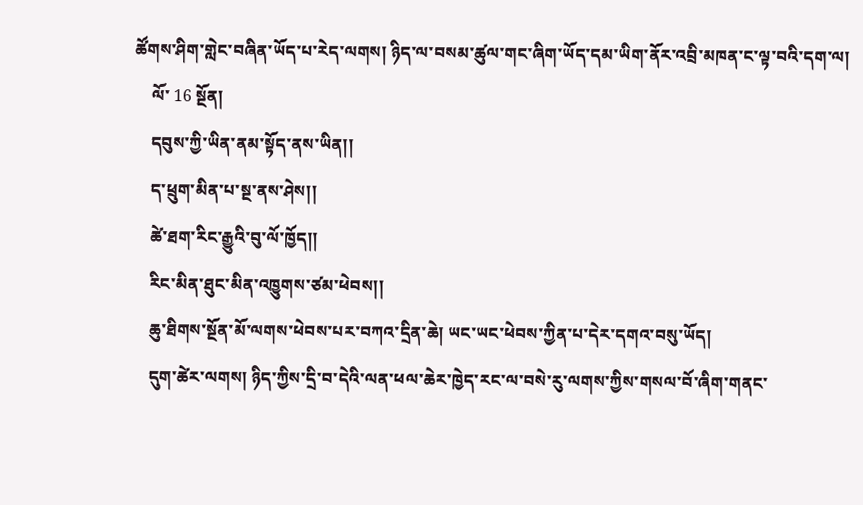ཚོགས་ཤིག་གླེང་བཞིན་ཡོད་པ་རེད་ལགས། ཉིད་ལ་བསམ་ཚུལ་གང་ཞིག་ཡོད་དམ་ཡིག་ནོར་འབྲི་མཁན་ང་ལྟ་བའི་དག་ལ།
    ལོ་ 16 སྔོན།
    དབུས་ཀྱི་ཡིན་ནམ་སྟོད་ནས་ཡིན།།
    ད་ཕྲུག་མིན་པ་སྔ་ནས་ཤེས།།
    ཚེ་ཐག་རིང་རྒྱུའི་བུ་ལོ་ཁྱོད།།
    རིང་མིན་ཐུང་མིན་འཁྱུགས་ཙམ་ཕེབས།།
    ཆུ་ཐིགས་སྔོན་མོ་ལགས་ཕེབས་པར་བཀའ་དྲིན་ཆེ། ཡང་ཡང་ཕེབས་ཀྱིན་པ་དེར་དགའ་བསུ་ཡོད།
    དུག་ཚེར་ལགས། ཉིད་ཀྱིས་དྲི་བ་དེའི་ལན་ཕལ་ཆེར་ཁྱེད་རང་ལ་བསེ་རུ་ལགས་ཀྱིས་གསལ་བོ་ཞིག་གནང་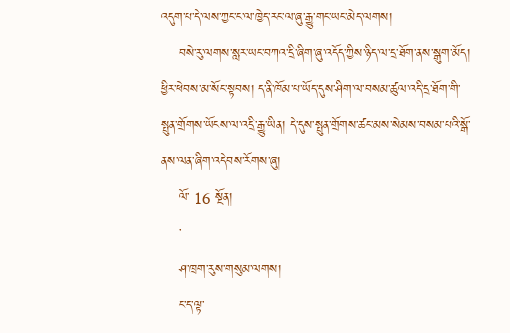འདུག་པ་དེ་ལས་ཀྱང་ང་ལ་ཁྱེད་རང་ལ་ཞུ་རྒྱུ་གང་ཡང་མེད་ལགས།
    བསེ་རུ་ལགས་སླར་ཡང་བཀའ་དྲི་ཞིག་ཞུ་འདོད་ཀྱིས་ཉིད་ལ་དྲ་ཐོག་ནས་སྒུག་མོད། ཕྱིར་ཕེབས་མ་སོང་སྟབས། ད་ནི་ཁོམ་པ་ཡོད་དུས་ཤིག་ལ་བསམ་ཚུལ་འདི་དྲ་ཐོག་གི་སྤུན་གྲོགས་ཡོངས་ལ་འདྲི་རྒྱུ་ཡིན། དེ་དུས་སྤུན་གྲོགས་ཚང་མས་སེམས་བསམ་པའི་སྒོ་ནས་ལན་ཞིག་འདེབས་རོགས་ཞུ།
    ལོ་ 16 སྔོན།
    ་
    ཤ་ཁྲག་རུས་གསུམ་ལགས།
    ང་ད་ལྟ་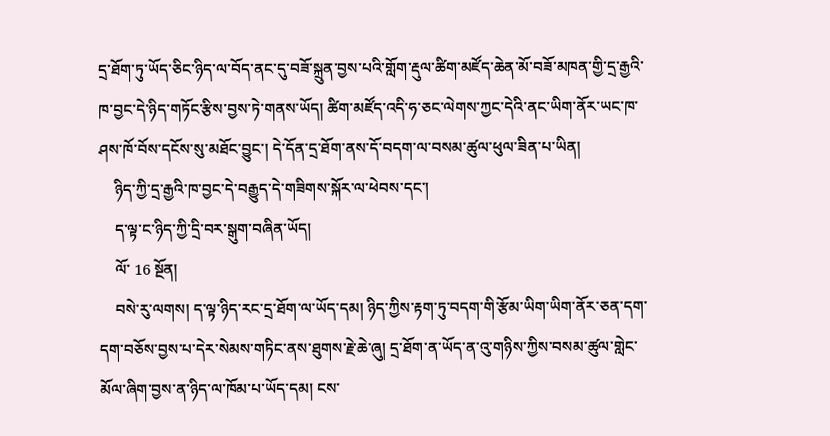དྲ་ཐོག་ཏུ་ཡོད་ཅིང་ཉིད་ལ་བོད་ནང་དུ་བཟོ་སྐྲུན་བྱས་པའི་གློག་རྡུལ་ཚིག་མཛོད་ཆེན་མོ་བཟོ་མཁན་གྱི་དྲ་རྒྱའི་ཁ་བྱང་དེ་ཉིད་གཏོང་རྩིས་བྱས་ཏེ་གནས་ཡོད། ཚིག་མཛོད་འདི་ཧ་ཅང་ལེགས་ཀྱང་དེའི་ནང་ཡིག་ནོར་ཡང་ཁ་ཤས་ཁོ་བོས་དངོས་སུ་མཐོང་བྱུང་། དེ་དོན་དྲ་ཐོག་ནས་དོ་བདག་ལ་བསམ་ཚུལ་ཕུལ་ཟིན་པ་ཡིན།
    ཉིད་ཀྱི་དྲ་རྒྱའི་ཁ་བྱང་དེ་བརྒྱུད་དེ་གཟིགས་སྐོར་ལ་ཕེབས་དང་།
    ད་ལྟ་ང་ཉིད་ཀྱི་དྲི་བར་སྒུག་བཞིན་ཡོད།
    ལོ་ 16 སྔོན།
    བསེ་རུ་ལགས། ད་ལྟ་ཉིད་རང་དྲ་ཐོག་ལ་ཡོད་དམ། ཉིད་ཀྱིས་རྟག་ཏུ་བདག་གི་རྩོམ་ཡིག་ཡིག་ནོར་ཅན་དག་དག་བཅོས་བྱས་པ་དེར་སེམས་གཏིང་ནས་ཐུགས་རྗེ་ཆེ་ཞུ། དྲ་ཐོག་ན་ཡོད་ན་འུ་གཉིས་ཀྱིས་བསམ་ཚུལ་གླེང་མོལ་ཞིག་བྱས་ན་ཉིད་ལ་ཁོམ་པ་ཡོད་དམ། ངས་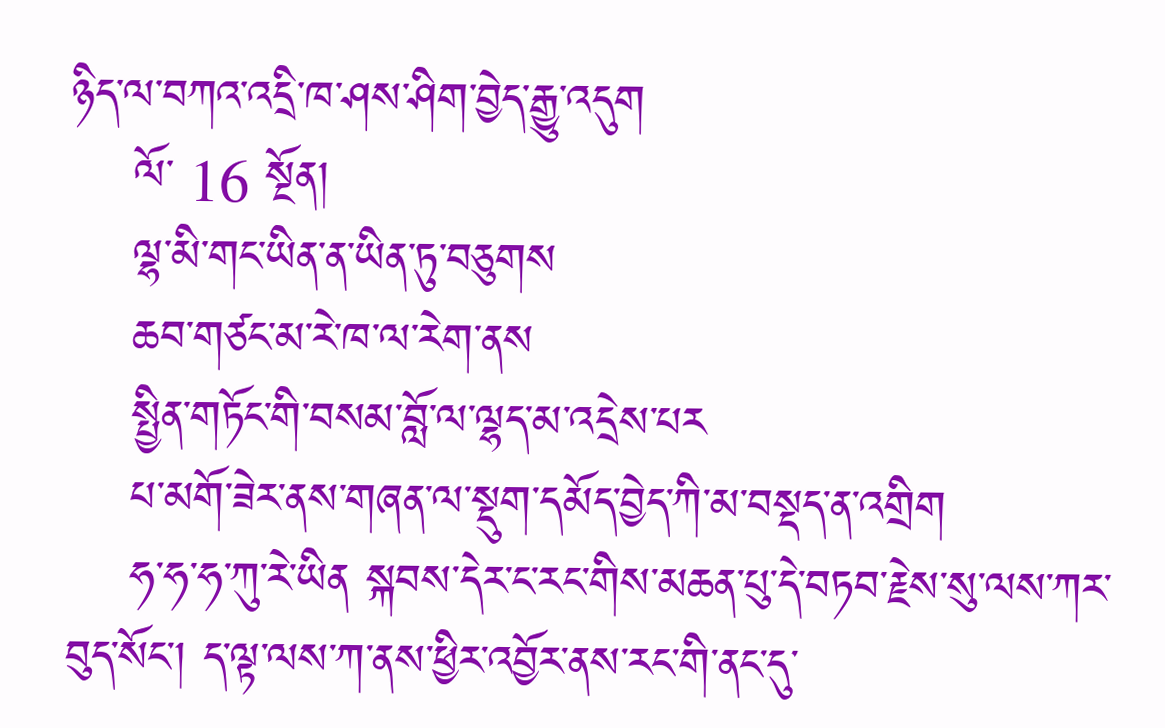ཉིད་ལ་བཀའ་འདྲི་ཁ་ཤས་ཤིག་བྱེད་རྒྱུ་འདུག
    ལོ་ 16 སྔོན།
    ལྷ་མི་གང་ཡིན་ན་ཡིན་ཏུ་བཅུགས
    ཆབ་གཙང་མ་རེ་ཁ་ལ་རེག་ནས
    སྤྱིན་གཏོང་གི་བསམ་བློ་ལ་ལྷད་མ་འདྲེས་པར
    པ་མགོ་ཟེར་ནས་གཞན་ལ་སྡུག་དམོད་བྱེད་ཀི་མ་བསྡད་ན་འགྲིག
    ཧ་ཧ་ཧ་ཀུ་རེ་ཡིན སྐབས་དེར་ང་རང་གིས་མཆན་པུ་དེ་བཏབ་རྗེས་སུ་ལས་ཀར་བུད་སོང་། ད་ལྟ་ལས་ཀ་ནས་ཕྱིར་འབྱོར་ནས་རང་གི་ནང་དུ་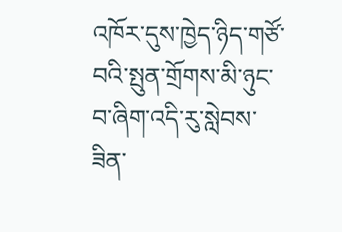འཁོར་དུས་ཁྱེད་ཉིད་གཙོ་བའི་སྤུན་གྲོགས་མི་ཉུང་བ་ཞིག་འདི་རུ་སླེབས་ཟིན་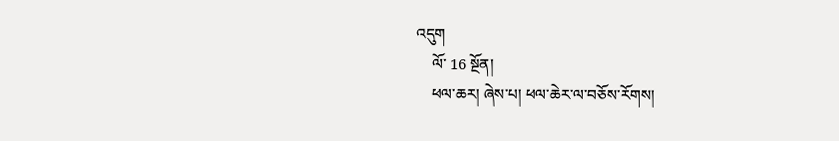འདུག
    ལོ་ 16 སྔོན།
    ཕལ་ཆར། ཞེས་པ། ཕལ་ཆེར་ལ་བཅོས་རོགས།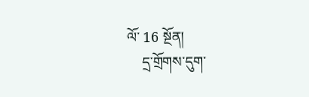ལོ་ 16 སྔོན།
    དྲ་གྲོགས་དུག་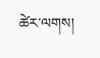ཚེར་ལགས།